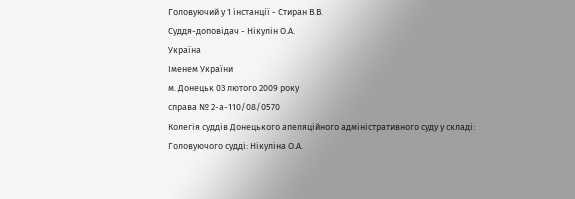Головуючий у 1 інстанції - Стиран В.В.
Суддя-доповідач - Нікулін О.А.
Україна
Іменем України
м. Донецьк 03 лютого 2009 року
справа № 2-а-110/08/0570
Колегія суддів Донецького апеляційного адміністративного суду у складі:
Головуючого судді: Нікуліна О.А.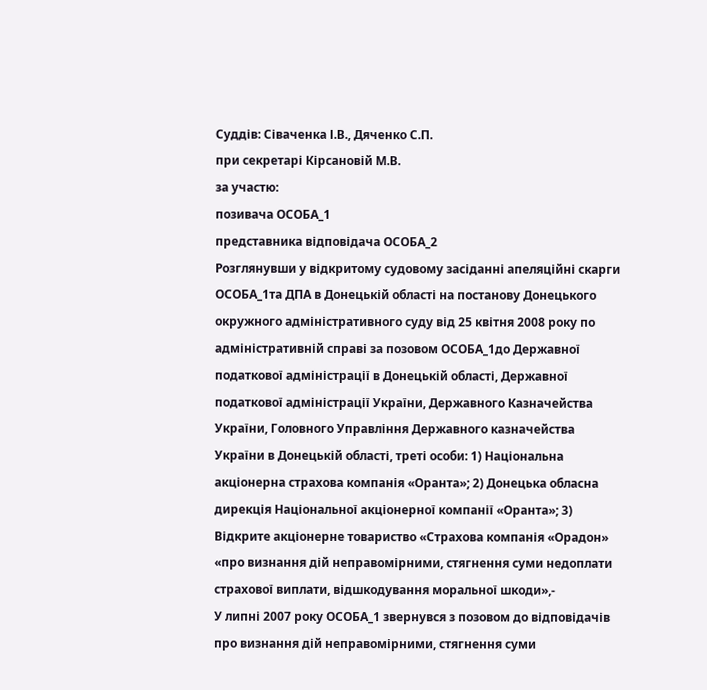Суддів: Сіваченка І.В., Дяченко С.П.
при секретарі Кірсановій М.В.
за участю:
позивача ОСОБА_1
представника відповідача ОСОБА_2
Розглянувши у відкритому судовому засіданні апеляційні скарги ОСОБА_1та ДПА в Донецькій області на постанову Донецького окружного адміністративного суду від 25 квітня 2008 року по адміністративній справі за позовом ОСОБА_1до Державної податкової адміністрації в Донецькій області, Державної податкової адміністрації України, Державного Казначейства України, Головного Управління Державного казначейства України в Донецькій області, треті особи: 1) Національна акціонерна страхова компанія «Оранта»; 2) Донецька обласна дирекція Національної акціонерної компанії «Оранта»; 3) Відкрите акціонерне товариство «Страхова компанія «Орадон» «про визнання дій неправомірними, стягнення суми недоплати страхової виплати, відшкодування моральної шкоди»,-
У липні 2007 року ОСОБА_1 звернувся з позовом до відповідачів про визнання дій неправомірними, стягнення суми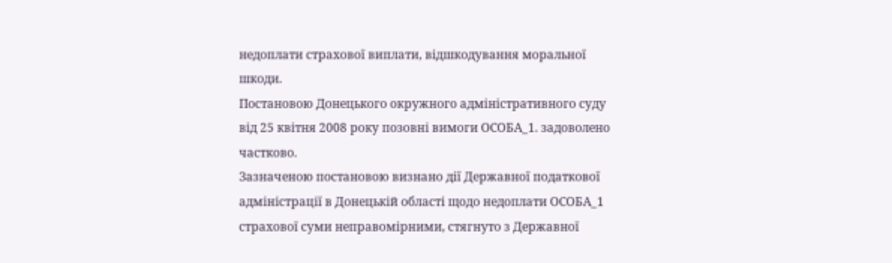недоплати страхової виплати, відшкодування моральної шкоди.
Постановою Донецького окружного адміністративного суду від 25 квітня 2008 року позовні вимоги ОСОБА_1. задоволено частково.
Зазначеною постановою визнано дії Державної податкової адміністрації в Донецькій області щодо недоплати ОСОБА_1 страхової суми неправомірними, стягнуто з Державної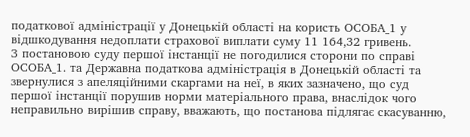податкової адміністрації у Донецькій області на користь ОСОБА_1 у відшкодування недоплати страхової виплати суму 11 164,32 гривень.
З постановою суду першої інстанції не погодилися сторони по справі ОСОБА_1. та Державна податкова адміністрація в Донецькій області та звернулися з апеляційними скаргами на неї, в яких зазначено, що суд першої інстанції порушив норми матеріального права, внаслідок чого неправильно вирішив справу, вважають, що постанова підлягає скасуванню,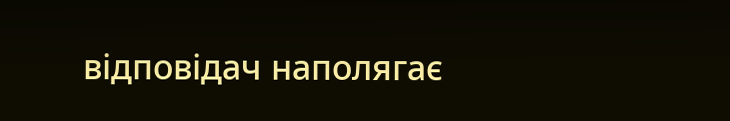відповідач наполягає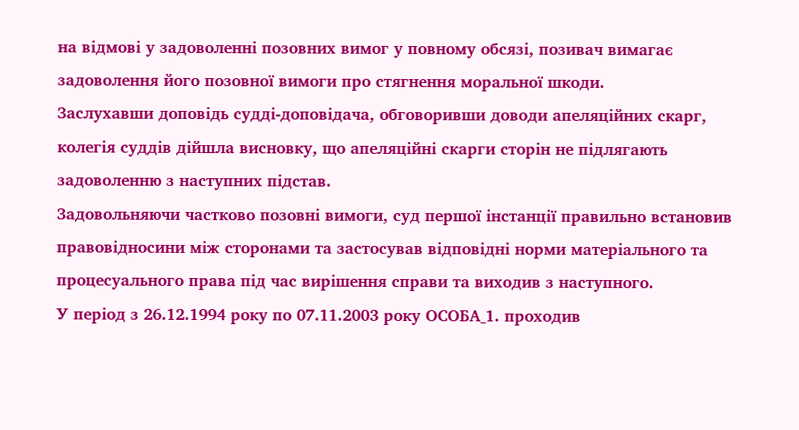на відмові у задоволенні позовних вимог у повному обсязі, позивач вимагає задоволення його позовної вимоги про стягнення моральної шкоди.
Заслухавши доповідь судді-доповідача, обговоривши доводи апеляційних скарг, колегія суддів дійшла висновку, що апеляційні скарги сторін не підлягають задоволенню з наступних підстав.
Задовольняючи частково позовні вимоги, суд першої інстанції правильно встановив правовідносини між сторонами та застосував відповідні норми матеріального та процесуального права під час вирішення справи та виходив з наступного.
У період з 26.12.1994 року по 07.11.2003 року ОСОБА_1. проходив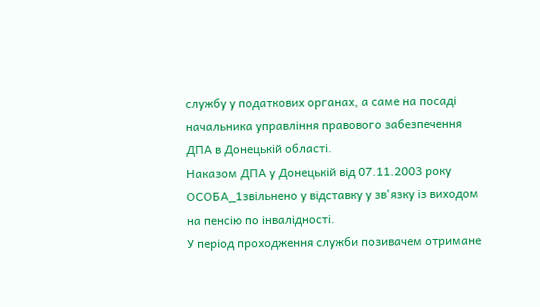службу у податкових органах, а саме на посаді начальника управління правового забезпечення ДПА в Донецькій області.
Наказом ДПА у Донецькій від 07.11.2003 року ОСОБА_1звільнено у відставку у зв'язку із виходом на пенсію по інвалідності.
У період проходження служби позивачем отримане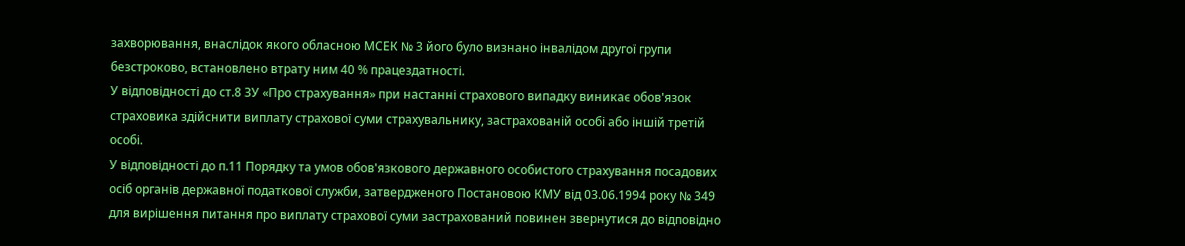захворювання, внаслідок якого обласною МСЕК № 3 його було визнано інвалідом другої групи безстроково, встановлено втрату ним 40 % працездатності.
У відповідності до ст.8 ЗУ «Про страхування» при настанні страхового випадку виникає обов'язок страховика здійснити виплату страхової суми страхувальнику, застрахованій особі або іншій третій особі.
У відповідності до п.11 Порядку та умов обов'язкового державного особистого страхування посадових осіб органів державної податкової служби, затвердженого Постановою КМУ від 03.06.1994 року № 349 для вирішення питання про виплату страхової суми застрахований повинен звернутися до відповідно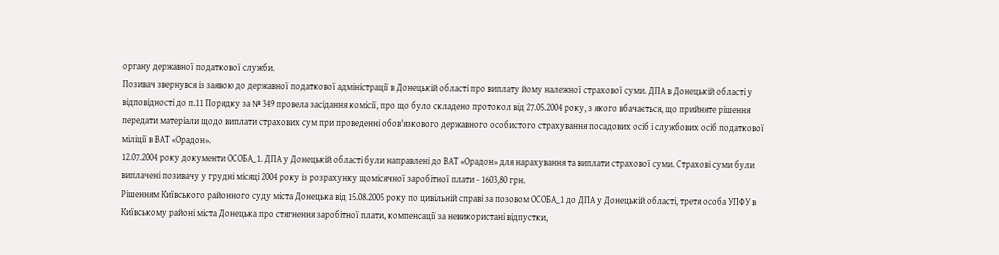органу державної податкової служби.
Позивач звернувся із заявою до державної податкової адміністрації в Донецькій області про виплату йому належної страхової суми. ДПА в Донецькій області у відповідності до п.11 Порядку за № 349 провела засідання комісії, про що було складено протокол від 27.05.2004 року, з якого вбачається, що прийняте рішення передати матеріали щодо виплати страхових сум при проведенні обов'язкового державного особистого страхування посадових осіб і службових осіб податкової міліції в ВАТ «Орадон».
12.07.2004 року документи ОСОБА_1. ДПА у Донецькій області були направлені до ВАТ «Орадон» для нарахування та виплати страхової суми. Страхові суми були виплачені позивачу у грудні місяці 2004 року із розрахунку щомісячної заробітної плати - 1603,80 грн.
Рішенням Київського районного суду міста Донецька від 15.08.2005 року по цивільній справі за позовом ОСОБА_1 до ДПА у Донецькій області, третя особа УПФУ в Київському районі міста Донецька про стягнення заробітної плати, компенсації за невикористані відпустки,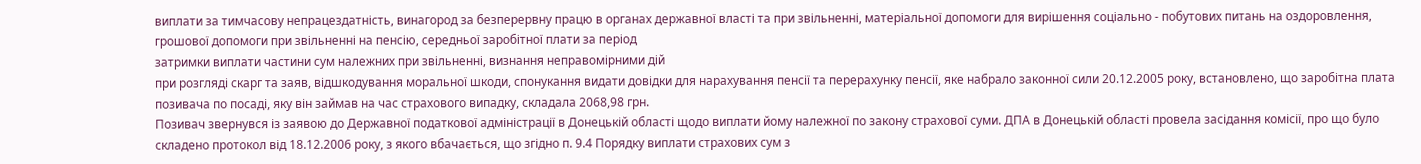виплати за тимчасову непрацездатність, винагород за безперервну працю в органах державної власті та при звільненні, матеріальної допомоги для вирішення соціально - побутових питань на оздоровлення, грошової допомоги при звільненні на пенсію, середньої заробітної плати за період
затримки виплати частини сум належних при звільненні, визнання неправомірними дій
при розгляді скарг та заяв, відшкодування моральної шкоди, спонукання видати довідки для нарахування пенсії та перерахунку пенсії, яке набрало законної сили 20.12.2005 року, встановлено, що заробітна плата позивача по посаді, яку він займав на час страхового випадку, складала 2068,98 грн.
Позивач звернувся із заявою до Державної податкової адміністрації в Донецькій області щодо виплати йому належної по закону страхової суми. ДПА в Донецькій області провела засідання комісії, про що було складено протокол від 18.12.2006 року, з якого вбачається, що згідно п. 9.4 Порядку виплати страхових сум з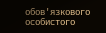обов'язкового особистого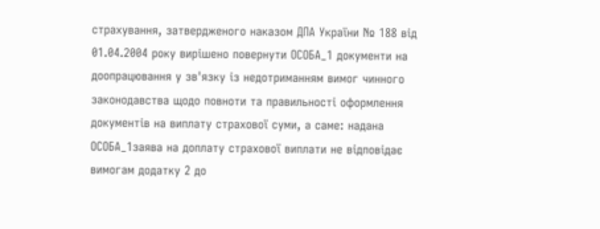страхування, затвердженого наказом ДПА України № 188 від 01.04.2004 року вирішено повернути ОСОБА_1 документи на доопрацювання у зв'язку із недотриманням вимог чинного законодавства щодо повноти та правильності оформлення документів на виплату страхової суми, а саме: надана ОСОБА_1заява на доплату страхової виплати не відповідає вимогам додатку 2 до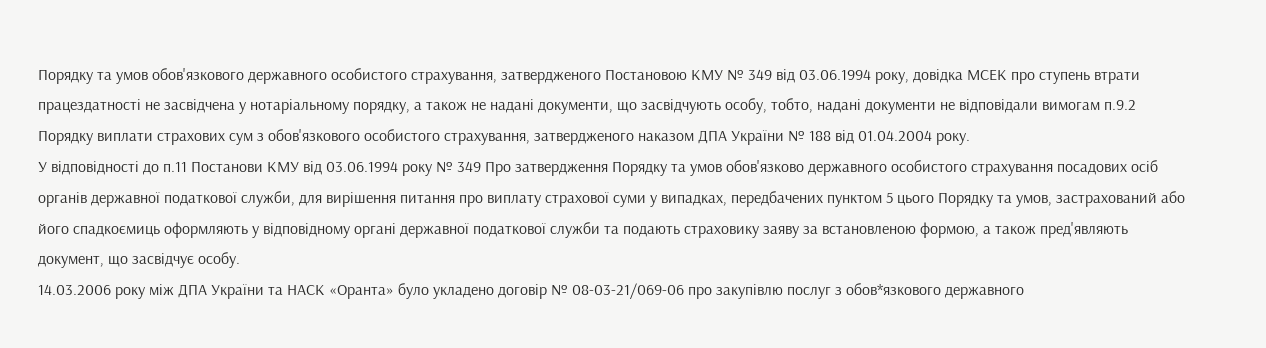Порядку та умов обов'язкового державного особистого страхування, затвердженого Постановою КМУ № 349 від 03.06.1994 року, довідка МСЕК про ступень втрати працездатності не засвідчена у нотаріальному порядку, а також не надані документи, що засвідчують особу, тобто, надані документи не відповідали вимогам п.9.2 Порядку виплати страхових сум з обов'язкового особистого страхування, затвердженого наказом ДПА України № 188 від 01.04.2004 року.
У відповідності до п.11 Постанови КМУ від 03.06.1994 року № 349 Про затвердження Порядку та умов обов'язково державного особистого страхування посадових осіб органів державної податкової служби, для вирішення питання про виплату страхової суми у випадках, передбачених пунктом 5 цього Порядку та умов, застрахований або його спадкоємиць оформляють у відповідному органі державної податкової служби та подають страховику заяву за встановленою формою, а також пред'являють документ, що засвідчує особу.
14.03.2006 року між ДПА України та НАСК «Оранта» було укладено договір № 08-03-21/069-06 про закупівлю послуг з обов*язкового державного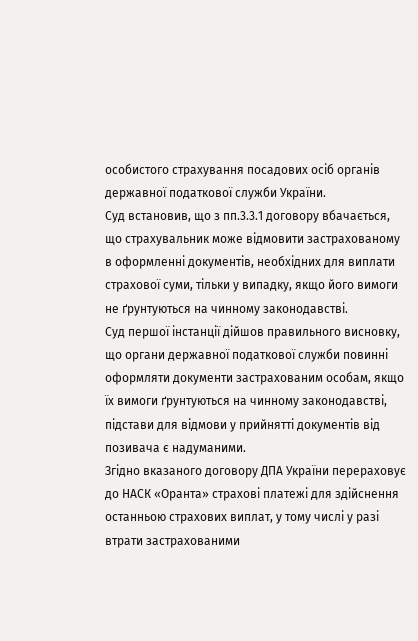особистого страхування посадових осіб органів державної податкової служби України.
Суд встановив, що з пп.3.3.1 договору вбачається, що страхувальник може відмовити застрахованому в оформленні документів, необхідних для виплати страхової суми, тільки у випадку, якщо його вимоги не ґрунтуються на чинному законодавстві.
Суд першої інстанції дійшов правильного висновку, що органи державної податкової служби повинні оформляти документи застрахованим особам, якщо їх вимоги ґрунтуються на чинному законодавстві, підстави для відмови у прийнятті документів від позивача є надуманими.
Згідно вказаного договору ДПА України перераховує до НАСК «Оранта» страхові платежі для здійснення останньою страхових виплат, у тому числі у разі втрати застрахованими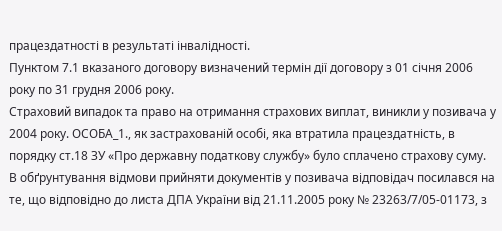працездатності в результаті інвалідності.
Пунктом 7.1 вказаного договору визначений термін дії договору з 01 січня 2006 року по 31 грудня 2006 року.
Страховий випадок та право на отримання страхових виплат, виникли у позивача у 2004 року. ОСОБА_1., як застрахованій особі, яка втратила працездатність, в порядку ст.18 ЗУ «Про державну податкову службу» було сплачено страхову суму.
В обґрунтування відмови прийняти документів у позивача відповідач посилався на те, що відповідно до листа ДПА України від 21.11.2005 року № 23263/7/05-01173, з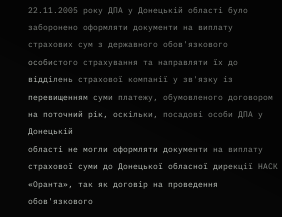22.11.2005 року ДПА у Донецькій області було заборонено оформляти документи на виплату страхових сум з державного обов'язкового особистого страхування та направляти їх до відділень страхової компанії у зв'язку із перевищенням суми платежу, обумовленого договором на поточний рік, оскільки, посадові особи ДПА у Донецькій
області не могли оформляти документи на виплату страхової суми до Донецької обласної дирекції НАСК «Оранта», так як договір на проведення обов'язкового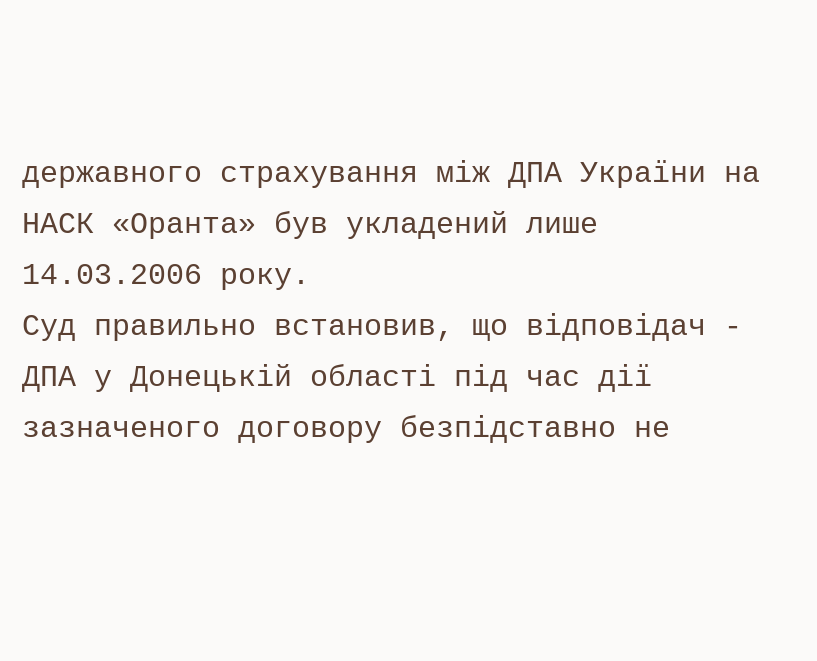державного страхування між ДПА України на НАСК «Оранта» був укладений лише 14.03.2006 року.
Суд правильно встановив, що відповідач - ДПА у Донецькій області під час дії зазначеного договору безпідставно не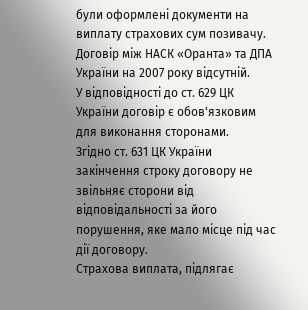були оформлені документи на виплату страхових сум позивачу.
Договір між НАСК «Оранта» та ДПА України на 2007 року відсутній.
У відповідності до ст. 629 ЦК України договір є обов'язковим для виконання сторонами.
Згідно ст. 631 ЦК України закінчення строку договору не звільняє сторони від відповідальності за його порушення, яке мало місце під час дії договору.
Страхова виплата, підлягає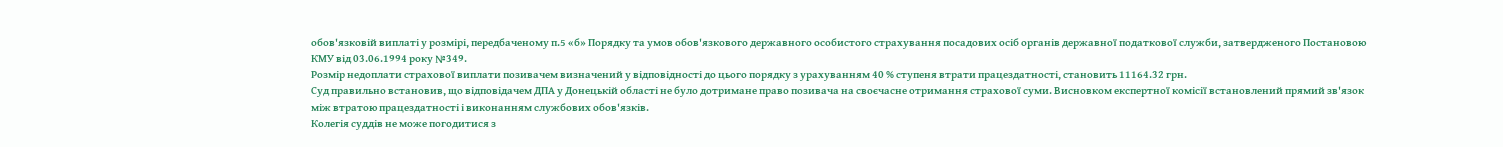обов'язковій виплаті у розмірі, передбаченому п.5 «б» Порядку та умов обов'язкового державного особистого страхування посадових осіб органів державної податкової служби, затвердженого Постановою КМУ від 03.06.1994 року №349.
Розмір недоплати страхової виплати позивачем визначений у відповідності до цього порядку з урахуванням 40 % ступеня втрати працездатності, становить 11164.32 грн.
Суд правильно встановив, що відповідачем ДПА у Донецькій області не було дотримане право позивача на своєчасне отримання страхової суми. Висновком експертної комісії встановлений прямий зв'язок між втратою працездатності і виконанням службових обов'язків.
Колегія суддів не може погодитися з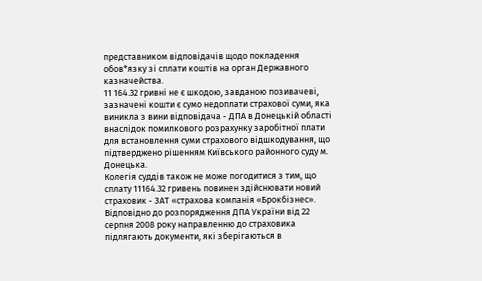представником відповідачів щодо покладення обов*язку зі сплати коштів на орган Державного казначейства.
11 164.32 гривні не є шкодою, завданою позивачеві, зазначені кошти є сумо недоплати страхової суми, яка виникла з вини відповідача - ДПА в Донецькій області внаслідок помилкового розрахунку заробітної плати для встановлення суми страхового відшкодування, що підтверджено рішенням Київського районного суду м. Донецька.
Колегія суддів також не може погодитися з тим, що сплату 11164.32 гривень повинен здійснювати новий страховик - ЗАТ «страхова компанія «Брокбізнес».
Відповідно до розпорядження ДПА України від 22 серпня 2008 року направленню до страховика підлягають документи, які зберігаються в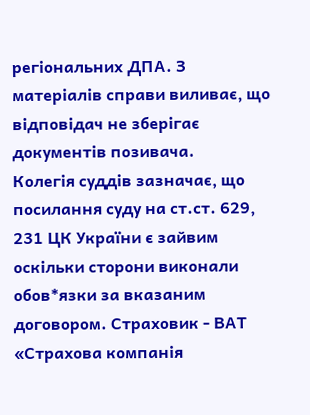регіональних ДПА. З матеріалів справи виливає, що відповідач не зберігає документів позивача.
Колегія суддів зазначає, що посилання суду на ст.ст. 629, 231 ЦК України є зайвим оскільки сторони виконали обов*язки за вказаним договором. Страховик - ВАТ «Страхова компанія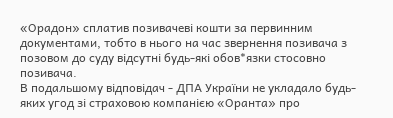«Орадон» сплатив позивачеві кошти за первинним документами, тобто в нього на час звернення позивача з позовом до суду відсутні будь-які обов*язки стосовно позивача.
В подальшому відповідач - ДПА України не укладало будь-яких угод зі страховою компанією «Оранта» про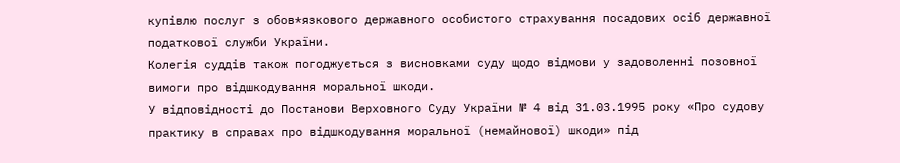купівлю послуг з обов*язкового державного особистого страхування посадових осіб державної податкової служби України.
Колегія суддів також погоджується з висновками суду щодо відмови у задоволенні позовної вимоги про відшкодування моральної шкоди.
У відповідності до Постанови Верховного Суду України № 4 від 31.03.1995 року «Про судову практику в справах про відшкодування моральної (немайнової) шкоди» під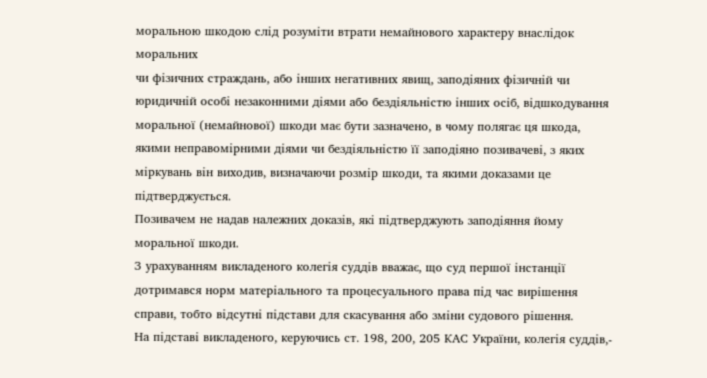моральною шкодою слід розуміти втрати немайнового характеру внаслідок моральних
чи фізичних страждань, або інших негативних явищ, заподіяних фізичній чи юридичній особі незаконними діями або бездіяльністю інших осіб, відшкодування моральної (немайнової) шкоди має бути зазначено, в чому полягає ця шкода, якими неправомірними діями чи бездіяльністю її заподіяно позивачеві, з яких міркувань він виходив, визначаючи розмір шкоди, та якими доказами це підтверджується.
Позивачем не надав належних доказів, які підтверджують заподіяння йому моральної шкоди.
З урахуванням викладеного колегія суддів вважає, що суд першої інстанції дотримався норм матеріального та процесуального права під час вирішення справи, тобто відсутні підстави для скасування або зміни судового рішення.
На підставі викладеного, керуючись ст. 198, 200, 205 КАС України, колегія суддів,-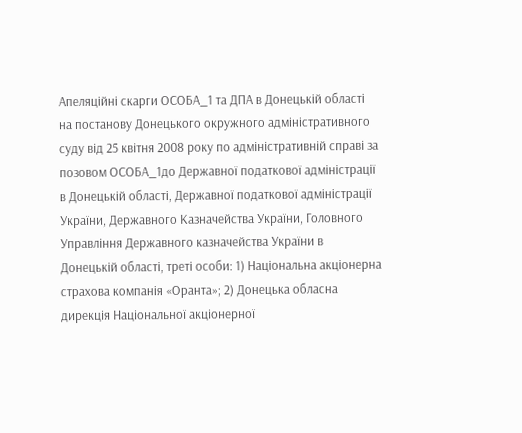Апеляційні скарги ОСОБА_1 та ДПА в Донецькій області на постанову Донецького окружного адміністративного суду від 25 квітня 2008 року по адміністративній справі за позовом ОСОБА_1до Державної податкової адміністрації в Донецькій області, Державної податкової адміністрації України, Державного Казначейства України, Головного Управління Державного казначейства України в Донецькій області, треті особи: 1) Національна акціонерна страхова компанія «Оранта»; 2) Донецька обласна дирекція Національної акціонерної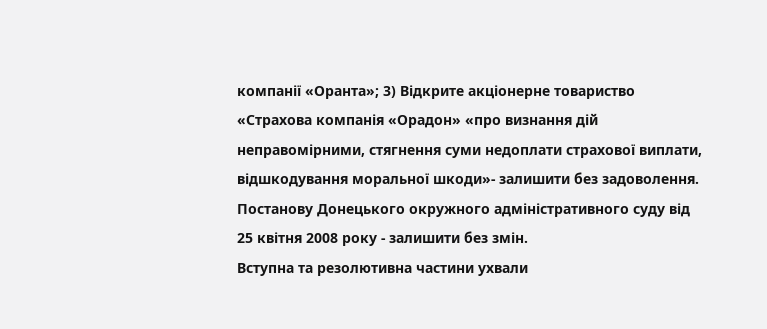компанії «Оранта»; 3) Відкрите акціонерне товариство «Страхова компанія «Орадон» «про визнання дій неправомірними, стягнення суми недоплати страхової виплати, відшкодування моральної шкоди»- залишити без задоволення.
Постанову Донецького окружного адміністративного суду від 25 квітня 2008 року - залишити без змін.
Вступна та резолютивна частини ухвали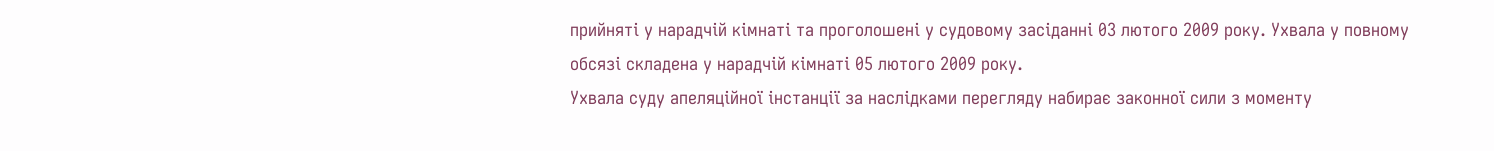прийняті у нарадчій кімнаті та проголошені у судовому засіданні 03 лютого 2009 року. Ухвала у повному обсязі складена у нарадчій кімнаті 05 лютого 2009 року.
Ухвала суду апеляційної інстанції за наслідками перегляду набирає законної сили з моменту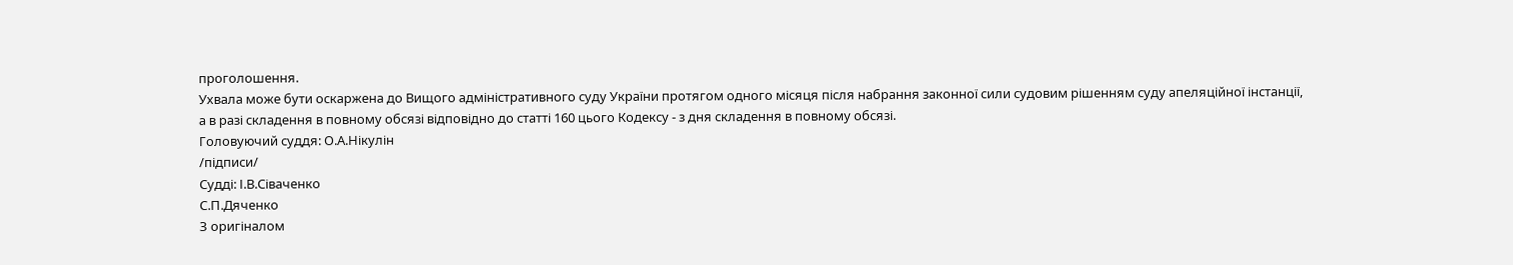проголошення.
Ухвала може бути оскаржена до Вищого адміністративного суду України протягом одного місяця після набрання законної сили судовим рішенням суду апеляційної інстанції, а в разі складення в повному обсязі відповідно до статті 160 цього Кодексу - з дня складення в повному обсязі.
Головуючий суддя: О.А.Нікулін
/підписи/
Судді: І.В.Сіваченко
С.П.Дяченко
З оригіналом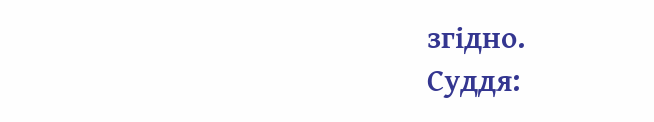згідно.
Суддя: